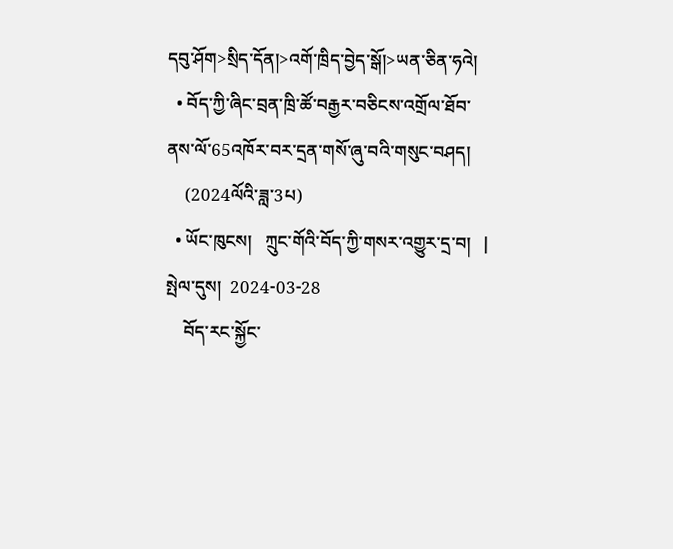དབུ་ཤོག>སྲིད་དོན།>འགོ་ཁྲིད་བྱེད་སྒོ།>ཡན་ཅིན་ཧའེ།
  • བོད་ཀྱི་ཞིང་བྲན་ཁྲི་ཚོ་བརྒྱར་བཅིངས་འགྲོལ་ཐོབ་ནས་ལོ་65འཁོར་བར་དྲན་གསོ་ཞུ་བའི་གསུང་བཤད།
    (2024ལོའི་ཟླ་3པ)
  • ཡོང་ཁུངས།   ཀྲུང་གོའི་བོད་ཀྱི་གསར་འགྱུར་དྲ་བ།   |     སྤེལ་དུས།  2024-03-28
    བོད་རང་སྐྱོང་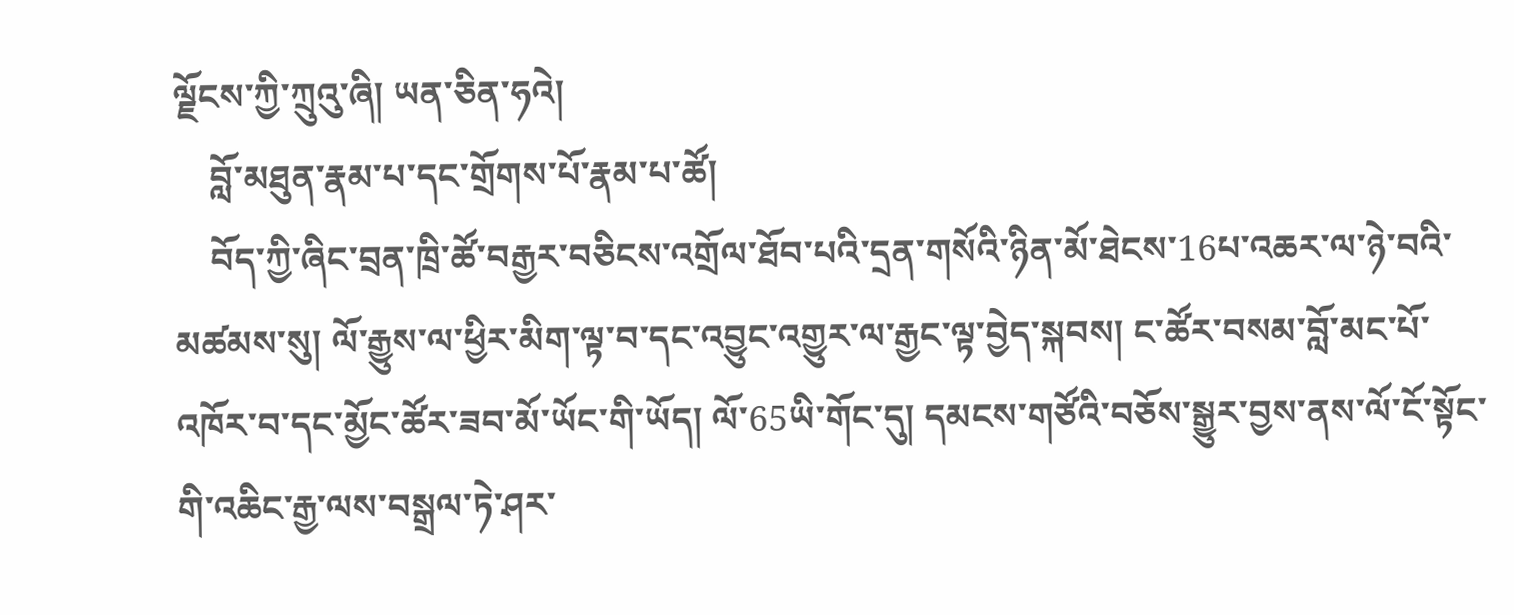ལྗོངས་ཀྱི་ཀྲུའུ་ཞི། ཡན་ཅིན་ཧའེ།
    བློ་མཐུན་རྣམ་པ་དང་གྲོགས་པོ་རྣམ་པ་ཚོ།
    བོད་ཀྱི་ཞིང་བྲན་ཁྲི་ཚོ་བརྒྱར་བཅིངས་འགྲོལ་ཐོབ་པའི་དྲན་གསོའི་ཉིན་མོ་ཐེངས་16པ་འཆར་ལ་ཉེ་བའི་མཚམས་སུ། ལོ་རྒྱུས་ལ་ཕྱིར་མིག་ལྟ་བ་དང་འབྱུང་འགྱུར་ལ་རྒྱང་ལྟ་བྱེད་སྐབས། ང་ཚོར་བསམ་བློ་མང་པོ་འཁོར་བ་དང་མྱོང་ཚོར་ཟབ་མོ་ཡོང་གི་ཡོད། ལོ་65ཡི་གོང་དུ། དམངས་གཙོའི་བཅོས་སྒྱུར་བྱས་ནས་ལོ་ངོ་སྟོང་གི་འཆིང་རྒྱ་ལས་བསྒྲལ་ཏེ་ཤར་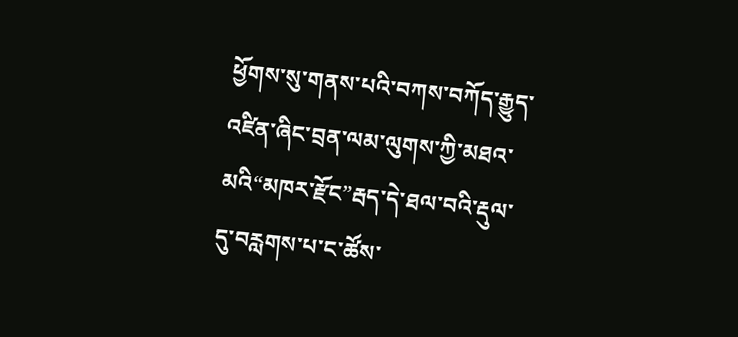ཕྱོགས་སུ་གནས་པའི་བཀས་བཀོད་རྒྱུད་འཛིན་ཞིང་བྲན་ལམ་ལུགས་ཀྱི་མཐའ་མའི“མཁར་རྫོང”རྦད་དེ་ཐལ་བའི་རྡུལ་དུ་བརླགས་པ་ང་ཚོས་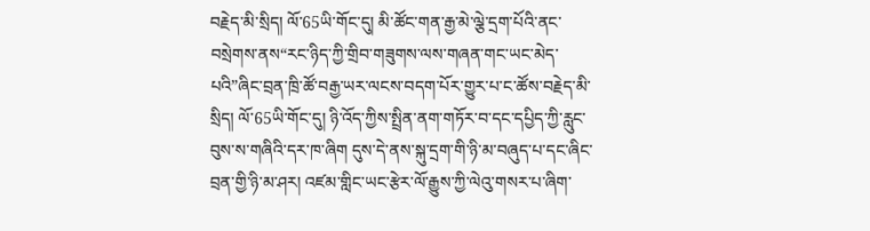བརྗེད་མི་སྲིད། ལོ་65ཡི་གོང་དུ། མི་ཚོང་གན་རྒྱ་མེ་ལྕེ་དྲག་པོའི་ནང་བསྲེགས་ནས“རང་ཉིད་ཀྱི་གྲིབ་གཟུགས་ལས་གཞན་གང་ཡང་མེད་པའི”ཞིང་བྲན་ཁྲི་ཚོ་བརྒྱ་ཡར་ལངས་བདག་པོར་གྱུར་པ་ང་ཚོས་བརྗེད་མི་སྲིད། ལོ་65ཡི་གོང་དུ། ཉི་འོད་ཀྱིས་སྤྲིན་ནག་གཏོར་བ་དང་དཔྱིད་ཀྱི་རླུང་བུས་ས་གཞིའི་དར་ཁ་ཞིག དུས་དེ་ནས་སྐུ་དྲག་གི་ཉི་མ་བཞུད་པ་དང་ཞིང་བྲན་གྱི་ཉི་མ་ཤར། འཛམ་གླིང་ཡང་རྩེར་ལོ་རྒྱུས་ཀྱི་ལེའུ་གསར་པ་ཞིག་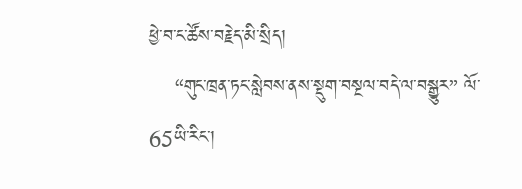ཕྱེ་བ་ང་ཚོས་བརྗེད་མི་སྲིད།
    “གུང་ཁྲན་ཏང་སླེབས་ནས་སྡུག་བསྔལ་བདེ་ལ་བསྒྱུར” ལོ་65ཡི་རིང་།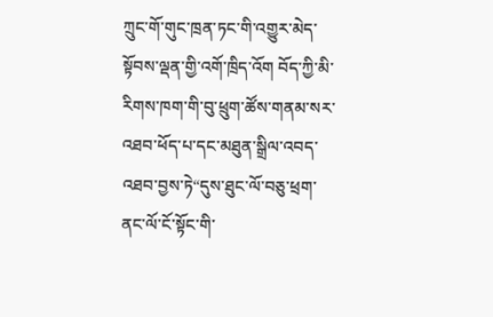ཀྲུང་གོ་གུང་ཁྲན་ཏང་གི་འགྱུར་མེད་སྟོབས་ལྡན་གྱི་འགོ་ཁྲིད་འོག བོད་ཀྱི་མི་རིགས་ཁག་གི་བུ་ཕྲུག་ཚོས་གནམ་སར་འཐབ་ཕོད་པ་དང་མཐུན་སྒྲིལ་འབད་འཐབ་བྱས་ཏེ“དུས་ཐུང་ལོ་བཅུ་ཕྲག་ནང་ལོ་ངོ་སྟོང་གི་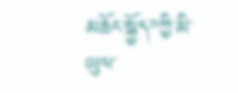མཆོང་སྐྱོད”ཀྱི་མི་ཡུལ་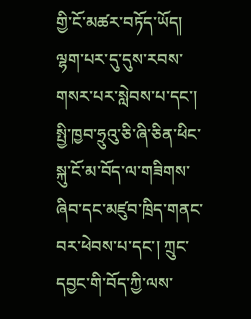གྱི་ངོ་མཚར་བཏོད་ཡོད། ལྷག་པར་དུ་དུས་རབས་གསར་པར་སླེབས་པ་དང་། སྤྱི་ཁྱབ་ཧྲུའུ་ཅི་ཞི་ཅིན་ཕིང་སྐུ་ངོ་མ་བོད་ལ་གཟིགས་ཞིབ་དང་མཛུབ་ཁྲིད་གནང་བར་ཕེབས་པ་དང་། ཀྲུང་དབྱང་གི་བོད་ཀྱི་ལས་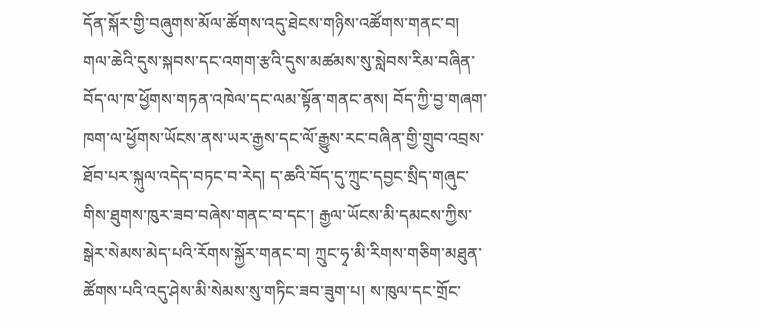དོན་སྐོར་གྱི་བཞུགས་མོལ་ཚོགས་འདུ་ཐེངས་གཉིས་འཚོགས་གནང་བ། གལ་ཆེའི་དུས་སྐབས་དང་འགག་རྩའི་དུས་མཚམས་སུ་སླེབས་རིམ་བཞིན་བོད་ལ་ཁ་ཕྱོགས་གཏན་འཁེལ་དང་ལམ་སྟོན་གནང་ནས། བོད་ཀྱི་བྱ་གཞག་ཁག་ལ་ཕྱོགས་ཡོངས་ནས་ཡར་རྒྱས་དང་ལོ་རྒྱུས་རང་བཞིན་གྱི་གྲུབ་འབྲས་ཐོབ་པར་སྐུལ་འདེད་བཏང་བ་རེད། ད་ཆའི་བོད་དུ་ཀྲུང་དབྱང་སྲིད་གཞུང་གིས་ཐུགས་ཁུར་ཟབ་བཞེས་གནང་བ་དང་། རྒྱལ་ཡོངས་མི་དམངས་ཀྱིས་སྒེར་སེམས་མེད་པའི་རོགས་སྐྱོར་གནང་བ། ཀྲུང་ཧྭ་མི་རིགས་གཅིག་མཐུན་ཚོགས་པའི་འདུ་ཤེས་མི་སེམས་སུ་གཏིང་ཟབ་ཟུག་པ། ས་ཁུལ་དང་གྲོང་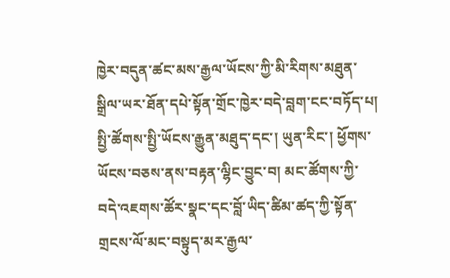ཁྱེར་བདུན་ཚང་མས་རྒྱལ་ཡོངས་ཀྱི་མི་རིགས་མཐུན་སྒྲིལ་ཡར་ཐོན་དཔེ་སྟོན་གྲོང་ཁྱེར་བདེ་བླག་ངང་བཏོད་པ། སྤྱི་ཚོགས་སྤྱི་ཡོངས་རྒྱུན་མཐུད་དང་། ཡུན་རིང་། ཕྱོགས་ཡོངས་བཅས་ནས་བརྟན་ལྷིང་བྱུང་བ། མང་ཚོགས་ཀྱི་བདེ་འཇགས་ཚོར་སྣང་དང་བློ་ཡིད་ཚིམ་ཚད་ཀྱི་སྟོན་གྲངས་ལོ་མང་བསྟུད་མར་རྒྱལ་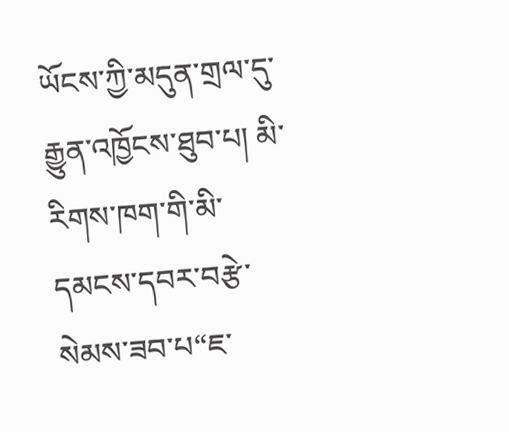ཡོངས་ཀྱི་མདུན་གྲལ་དུ་རྒྱུན་འཁྱོངས་ཐུབ་པ། མི་རིགས་ཁག་གི་མི་དམངས་དབར་བརྩེ་སེམས་ཟབ་པ“ཇ་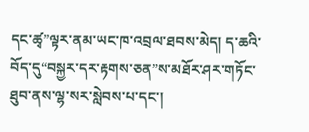དང་ཚྭ”ལྟར་ནམ་ཡང་ཁ་འབྲལ་ཐབས་མེད། ད་ཆའི་བོད་དུ“བསྐྱར་དར་རྟགས་ཅན”ས་མཐོར་ཤར་གཏོང་ཐུབ་ནས་ལྷ་སར་སླེབས་པ་དང་།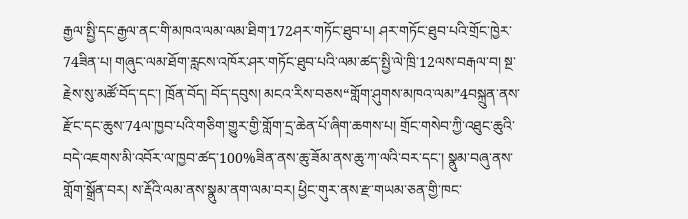རྒྱལ་སྤྱི་དང་རྒྱལ་ནང་གི་མཁའ་ལམ་ལམ་ཐིག་172ཤར་གཏོང་ཐུབ་པ། ཤར་གཏོང་ཐུབ་པའི་གྲོང་ཁྱེར་74ཟིན་པ། གཞུང་ལམ་ཐོག་རླངས་འཁོར་ཤར་གཏོང་ཐུབ་པའི་ལམ་ཚད་སྤྱི་ལེ་ཁྲི་12ལས་བརྒལ་བ། སྔ་རྗེས་སུ་མཚོ་བོད་དང་། ཁྲོན་བོད། བོད་དབུས། མངའ་རིས་བཅས“གློག་ཤུགས་མཁའ་ལམ”4བསྐྲུན་ནས་རྫོང་དང་ཆུས་74ལ་ཁྱབ་པའི་གཅིག་གྱུར་གྱི་གློག་དྲ་ཆེན་པོ་ཞིག་ཆགས་པ། གྲོང་གསེབ་ཀྱི་འཐུང་ཆུའི་བདེ་འཇགས་མི་འབོར་ལ་ཁྱབ་ཚད་100%ཟིན་ནས་ཆུ་ཟོམ་ནས་ཆུ་ཀ་ལའི་བར་དང་། སྣུམ་བཞུ་ནས་གློག་སྒྲོན་བར། ས་རྡོའི་ལམ་ནས་སྣུམ་ནག་ལམ་བར། ཕྱིང་གུར་ནས་རྫ་གཡམ་ཅན་གྱི་ཁང་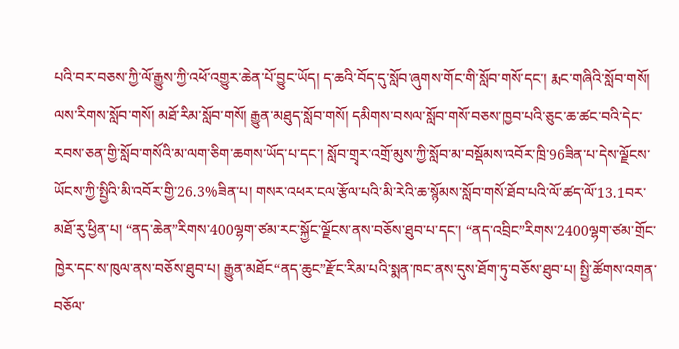པའི་བར་བཅས་ཀྱི་ལོ་རྒྱུས་ཀྱི་འཕོ་འགྱུར་ཆེན་པོ་བྱུང་ཡོད། ད་ཆའི་བོད་དུ་སློབ་ཞུགས་གོང་གི་སློབ་གསོ་དང་། རྨང་གཞིའི་སློབ་གསོ། ལས་རིགས་སློབ་གསོ། མཐོ་རིམ་སློབ་གསོ། རྒྱུན་མཐུད་སློབ་གསོ། དམིགས་བསལ་སློབ་གསོ་བཅས་ཁྱབ་པའི་ཅུང་ཆ་ཚང་བའི་དེང་རབས་ཅན་གྱི་སློབ་གསོའི་མ་ལག་ཅིག་ཆགས་ཡོད་པ་དང་། སློབ་གྲྭར་འགྲོ་མུས་ཀྱི་སློབ་མ་བསྡོམས་འབོར་ཁྲི་96ཟིན་པ་དེས་ལྗོངས་ཡོངས་ཀྱི་སྤྱིའི་མི་འབོར་གྱི་26.3%ཟིན་པ། གསར་འཕར་ངལ་རྩོལ་པའི་མི་རེའི་ཆ་སྙོམས་སློབ་གསོ་ཐོབ་པའི་ལོ་ཚད་ལོ་13.1བར་མཐོ་རུ་ཕྱིན་པ། “ནད་ཆེན”རིགས་400ལྷག་ཙམ་རང་སྐྱོང་ལྗོངས་ནས་བཅོས་ཐུབ་པ་དང་། “ནད་འབྲིང”རིགས་2400ལྷག་ཙམ་གྲོང་ཁྱེར་དང་ས་ཁུལ་ནས་བཅོས་ཐུབ་པ། རྒྱུན་མཐོང“ནད་ཆུང”རྫོང་རིམ་པའི་སྨན་ཁང་ནས་དུས་ཐོག་ཏུ་བཅོས་ཐུབ་པ། སྤྱི་ཚོགས་འགན་བཅོལ་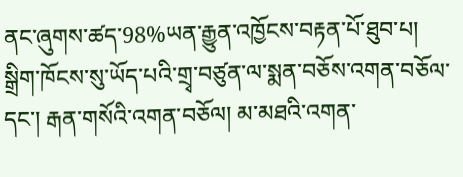ནང་ཞུགས་ཚད་98%ཡན་རྒྱུན་འཁྱོངས་བརྟན་པོ་ཐུབ་པ། སྒྲིག་ཁོངས་སུ་ཡོད་པའི་གྲྭ་བཙུན་ལ་སྨན་བཅོས་འགན་བཅོལ་དང་། རྒན་གསོའི་འགན་བཅོལ། མ་མཐའི་འགན་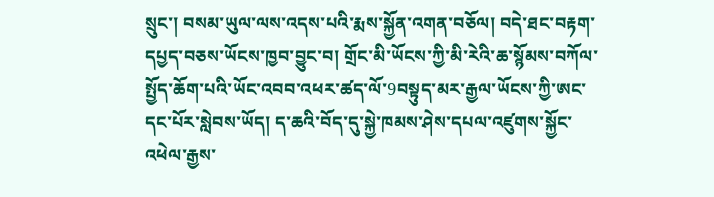སྲུང་། བསམ་ཡུལ་ལས་འདས་པའི་རྨས་སྐྱོན་འགན་བཅོལ། བདེ་ཐང་བརྟག་དཔྱད་བཅས་ཡོངས་ཁྱབ་བྱུང་བ། གྲོང་མི་ཡོངས་ཀྱི་མི་རེའི་ཆ་སྙོམས་བཀོལ་སྤྱོད་ཆོག་པའི་ཡོང་འབབ་འཕར་ཚད་ལོ་9བསྟུད་མར་རྒྱལ་ཡོངས་ཀྱི་ཨང་དང་པོར་སླེབས་ཡོད། ད་ཆའི་བོད་དུ་སྐྱེ་ཁམས་ཤེས་དཔལ་འཛུགས་སྐྱོང་འཕེལ་རྒྱས་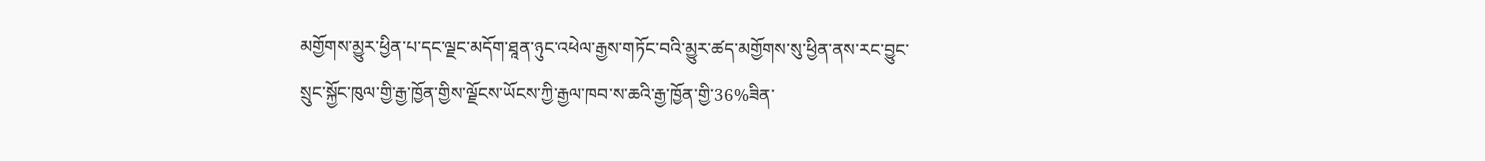མགྱོགས་མྱུར་ཕྱིན་པ་དང་ལྗང་མདོག་ཐཱན་ཉུང་འཕེལ་རྒྱས་གཏོང་བའི་མྱུར་ཚད་མགྱོགས་སུ་ཕྱིན་ནས་རང་བྱུང་སྲུང་སྐྱོང་ཁུལ་གྱི་རྒྱ་ཁྱོན་གྱིས་ལྗོངས་ཡོངས་ཀྱི་རྒྱལ་ཁབ་ས་ཆའི་རྒྱ་ཁྱོན་གྱི་36%ཟིན་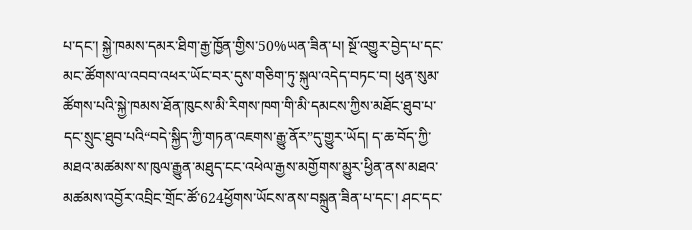པ་དང་། སྐྱེ་ཁམས་དམར་ཐིག་རྒྱ་ཁྱོན་གྱིས་50%ཡན་ཟིན་པ། སྔོ་འགྱུར་བྱེད་པ་དང་མང་ཚོགས་ལ་འབབ་འཕར་ཡོང་བར་དུས་གཅིག་ཏུ་སྐུལ་འདེད་བཏང་བ། ཕུན་སུམ་ཚོགས་པའི་སྐྱེ་ཁམས་ཐོན་ཁུངས་མི་རིགས་ཁག་གི་མི་དམངས་ཀྱིས་མཐོང་ཐུབ་པ་དང་སྲུང་ཐུབ་པའི“བདེ་སྐྱིད་ཀྱི་གཏན་འཇགས་རྒྱུ་ནོར”དུ་གྱུར་ཡོད། ད་ཆ་བོད་ཀྱི་མཐའ་མཚམས་ས་ཁུལ་རྒྱུན་མཐུད་ངང་འཕེལ་རྒྱས་མགྱོགས་མྱུར་ཕྱིན་ནས་མཐའ་མཚམས་འབྱོར་འབྲིང་གྲོང་ཚོ་624ཕྱོགས་ཡོངས་ནས་བསྐྲུན་ཟིན་པ་དང་། ཤང་དང་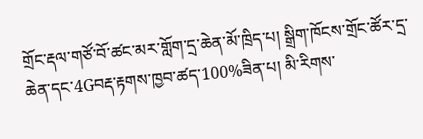གྲོང་རྡལ་གཙོ་བོ་ཚང་མར་གློག་དྲ་ཆེན་མོ་ཁྲིད་པ། སྒྲིག་ཁོངས་གྲོང་ཚོར་དྲ་ཆེན་དང་4Gབརྡ་རྟགས་ཁྱབ་ཚད་100%ཟིན་པ། མི་རིགས་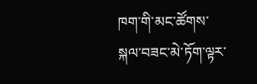ཁག་གི་མང་ཚོགས་སྐལ་བཟང་མེ་ཏོག་ལྟར་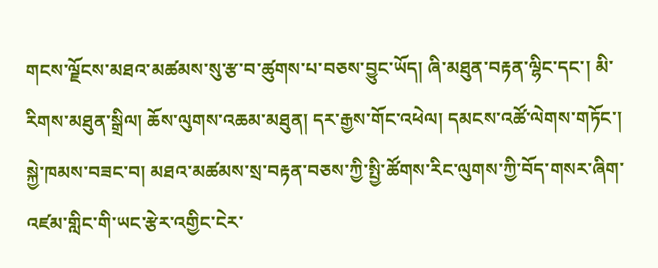གངས་ལྗོངས་མཐའ་མཚམས་སུ་རྩ་བ་ཚུགས་པ་བཅས་བྱུང་ཡོད། ཞི་མཐུན་བརྟན་ལྷིང་དང་། མི་རིགས་མཐུན་སྒྲིལ། ཆོས་ལུགས་འཆམ་མཐུན། དར་རྒྱས་གོང་འཕེལ། དམངས་འཚོ་ལེགས་གཏོང་། སྐྱེ་ཁམས་བཟང་བ། མཐའ་མཚམས་སྲ་བརྟན་བཅས་ཀྱི་སྤྱི་ཚོགས་རིང་ལུགས་ཀྱི་བོད་གསར་ཞིག་འཛམ་གླིང་གི་ཡང་རྩེར་འགྱིང་ངེར་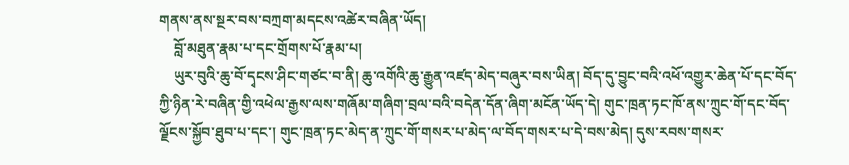གནས་ནས་སྔར་བས་བཀྲག་མདངས་འཚེར་བཞིན་ཡོད།
    བློ་མཐུན་རྣམ་པ་དང་གྲོགས་པོ་རྣམ་པ།
    ཡུར་བུའི་ཆུ་བོ་དྭངས་ཤིང་གཙང་བ་ནི། ཆུ་འགོའི་ཆུ་རྒྱུན་འཛད་མེད་བཞུར་བས་ཡིན། བོད་དུ་བྱུང་བའི་འཕོ་འགྱུར་ཆེན་པོ་དང་བོད་ཀྱི་ཉིན་རེ་བཞིན་གྱི་འཕེལ་རྒྱས་ལས་གཞོམ་གཞིག་བྲལ་བའི་བདེན་དོན་ཞིག་མངོན་ཡོད་དེ། གུང་ཁྲན་ཏང་ཁོ་ནས་ཀྲུང་གོ་དང་བོད་ལྗོངས་སྐྱོབ་ཐུབ་པ་དང་། གུང་ཁྲན་ཏང་མེད་ན་ཀྲུང་གོ་གསར་པ་མེད་ལ་བོད་གསར་པ་དེ་བས་མེད། དུས་རབས་གསར་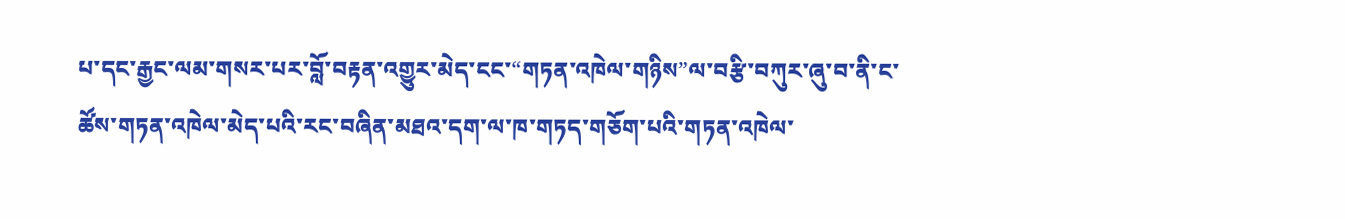པ་དང་རྒྱང་ལམ་གསར་པར་བློ་བརྟན་འགྱུར་མེད་ངང་“གཏན་འཁེལ་གཉིས”ལ་བརྩི་བཀུར་ཞུ་བ་ནི་ང་ཚོས་གཏན་འཁེལ་མེད་པའི་རང་བཞིན་མཐའ་དག་ལ་ཁ་གཏད་གཅོག་པའི་གཏན་འཁེལ་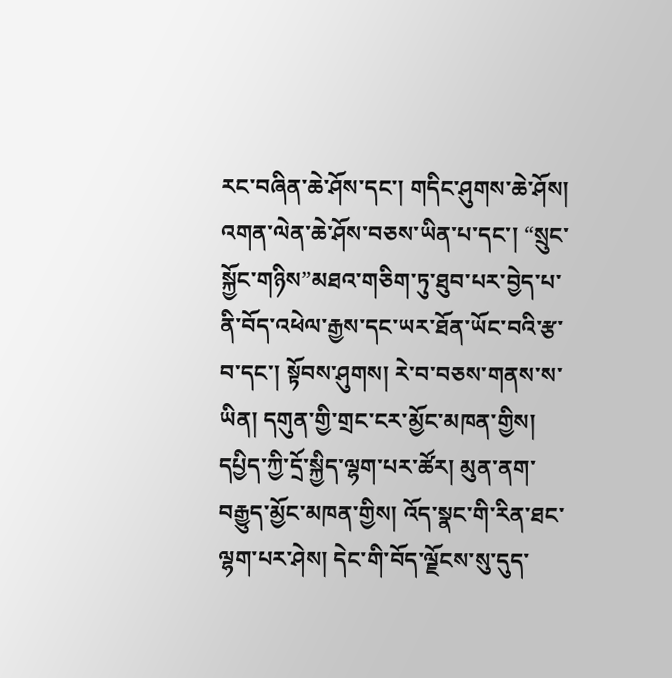རང་བཞིན་ཆེ་ཤོས་དང་། གདིང་ཤུགས་ཆེ་ཤོས། འགན་ལེན་ཆེ་ཤོས་བཅས་ཡིན་པ་དང་། “སྲུང་སྐྱོང་གཉིས”མཐའ་གཅིག་ཏུ་ཐུབ་པར་བྱེད་པ་ནི་བོད་འཕེལ་རྒྱས་དང་ཡར་ཐོན་ཡོང་བའི་རྩ་བ་དང་། སྟོབས་ཤུགས། རེ་བ་བཅས་གནས་ས་ཡིན། དགུན་གྱི་གྲང་ངར་མྱོང་མཁན་གྱིས། དཔྱིད་ཀྱི་དྲོ་སྐྱིད་ལྷག་པར་ཚོར། མུན་ནག་བརྒྱུད་མྱོང་མཁན་གྱིས། འོད་སྣང་གི་རིན་ཐང་ལྷག་པར་ཤེས། དེང་གི་བོད་ལྗོངས་སུ་དུད་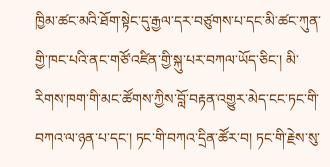ཁྱིམ་ཚང་མའི་ཐོག་སྟེང་དུ་རྒྱལ་དར་བཙུགས་པ་དང་མི་ཚང་ཀུན་གྱི་ཁང་པའི་ནང་གཙོ་འཛིན་གྱི་སྐུ་པར་བཀལ་ཡོད་ཅིང་། མི་རིགས་ཁག་གི་མང་ཚོགས་ཀྱིས་བློ་བརྟན་འགྱུར་མེད་ངང་ཏང་གི་བཀའ་ལ་ཉན་པ་དང་། ཏང་གི་བཀའ་དྲིན་ཚོར་བ། ཏང་གི་རྗེས་སུ་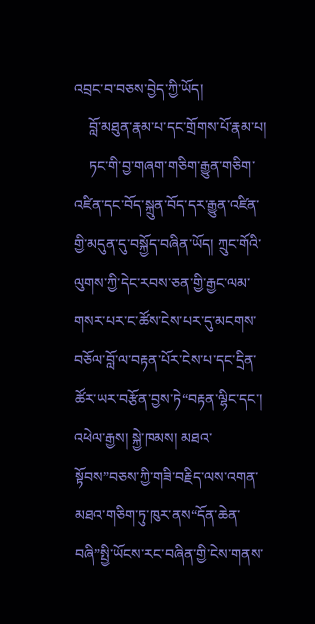འབྲང་བ་བཅས་བྱེད་ཀྱི་ཡོད།
    བློ་མཐུན་རྣམ་པ་དང་གྲོགས་པོ་རྣམ་པ།
    ཏང་གི་བྱ་གཞག་གཅིག་རྒྱུན་གཅིག་འཛིན་དང་བོད་སྐྲུན་བོད་དར་རྒྱུན་འཛིན་གྱི་མདུན་དུ་བསྐྱོད་བཞིན་ཡོད། ཀྲུང་གོའི་ལུགས་ཀྱི་དེང་རབས་ཅན་གྱི་རྒྱང་ལམ་གསར་པར་ང་ཚོས་ངེས་པར་དུ་མངགས་བཅོལ་བློ་ལ་བརྟན་པོར་ངེས་པ་དང་དྲིན་ཚོར་ཡར་བརྩོན་བྱས་ཏེ“བརྟན་ལྷིང་དང་། འཕེལ་རྒྱས། སྐྱེ་ཁམས། མཐའ་སྟོབས”བཅས་ཀྱི་གཟི་བརྗིད་ལས་འགན་མཐའ་གཅིག་ཏུ་ཁུར་ནས“དོན་ཆེན་བཞི”སྤྱི་ཡོངས་རང་བཞིན་གྱི་ངེས་གནས་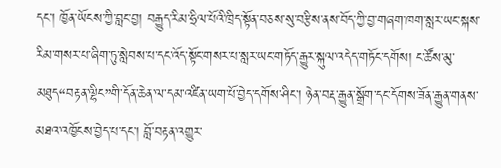དང་། ཁྱོན་ཡོངས་ཀྱི་བླང་བྱ། བརྒྱུད་རིམ་ཧྲིལ་པོའི་ཁྲིད་སྟོན་བཅས་སུ་བརྩིས་ནས་བོད་ཀྱི་བྱ་གཞག་ཁག་སླར་ཡང་སྐས་རིམ་གསར་པ་ཞིག་ཏུ་སླེབས་པ་དང་འོད་སྟོང་གསར་པ་སླར་ཡང་གཏོད་རྒྱུར་སྐུལ་འདེད་གཏོང་དགོས། ང་ཚོས་མུ་མཐུད“བརྟན་ལྷིང”གི་དོན་ཆེན་ལ་དམ་འཛིན་ཡག་པོ་བྱེད་དགོས་ཤིང་། ཉེན་བརྡ་རྒྱུན་སྒྲོག་དང་དོགས་ཟོན་རྒྱུན་གནས་མཐའ་འཁྱོངས་བྱེད་པ་དང་། བློ་བརྟན་འགྱུར་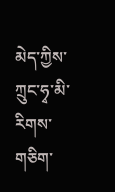མེད་ཀྱིས་ཀྲུང་ཧྭ་མི་རིགས་གཅིག་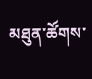མཐུན་ཚོགས་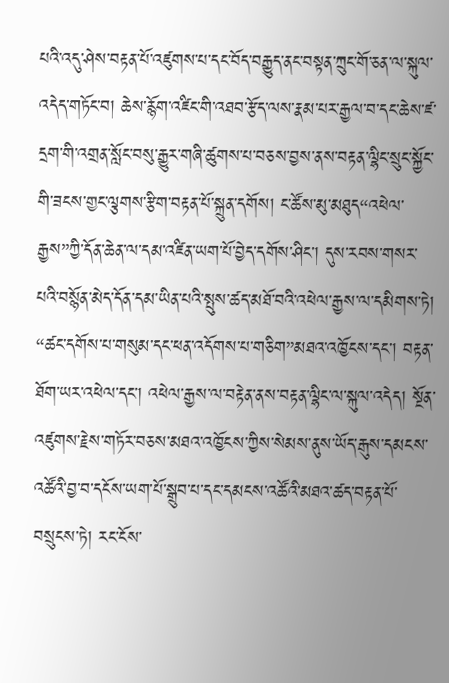པའི་འདུ་ཤེས་བརྟན་པོ་འཛུགས་པ་དང་བོད་བརྒྱུད་ནང་བསྟན་ཀྲུང་གོ་ཅན་ལ་སྐུལ་འདེད་གཏོང་བ། ཆེས་རྙོག་འཛིང་གི་འཐབ་རྩོད་ལས་རྣམ་པར་རྒྱལ་བ་དང་ཆེས་ཛ་དྲག་གི་འགྲན་སློང་བསུ་རྒྱུར་གཞི་ཚུགས་པ་བཅས་བྱས་ནས་བརྟན་ལྷིང་སྲུང་སྐྱོང་གི་ཟངས་གྱང་ལྕགས་རྩིག་བརྟན་པོ་སྐྲུན་དགོས། ང་ཚོས་མུ་མཐུད“འཕེལ་རྒྱས”ཀྱི་དོན་ཆེན་ལ་དམ་འཛིན་ཡག་པོ་བྱེད་དགོས་ཤིང་། དུས་རབས་གསར་པའི་བསྙོན་མེད་དོན་དམ་ཡིན་པའི་སྤུས་ཚད་མཐོ་བའི་འཕེལ་རྒྱས་ལ་དམིགས་ཏེ། “ཚང་དགོས་པ་གསུམ་དང་ཕན་འདོགས་པ་གཅིག”མཐའ་འཁྱོངས་དང་། བརྟན་ཐོག་ཡར་འཕེལ་དང་། འཕེལ་རྒྱས་ལ་བརྟེན་ནས་བརྟན་ལྷིང་ལ་སྐུལ་འདེད། སྔོན་འཛུགས་རྗེས་གཏོར་བཅས་མཐའ་འཁྱོངས་ཀྱིས་སེམས་ནུས་ཡོད་རྒུས་དམངས་འཚོའི་བྱ་བ་དངོས་ཡག་པོ་སྒྲུབ་པ་དང་དམངས་འཚོའི་མཐའ་ཚད་བརྟན་པོ་བསྲུངས་ཏེ། རང་ངོས་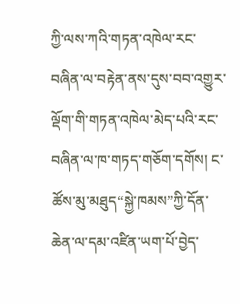ཀྱི་ལས་ཀའི་གཏན་འཁེལ་རང་བཞིན་ལ་བརྟེན་ནས་དུས་བབ་འགྱུར་ལྡོག་གི་གཏན་འཁེལ་མེད་པའི་རང་བཞིན་ལ་ཁ་གཏད་གཅོག་དགོས། ང་ཚོས་མུ་མཐུད“སྐྱེ་ཁམས”ཀྱི་དོན་ཆེན་ལ་དམ་འཛིན་ཡག་པོ་བྱེད་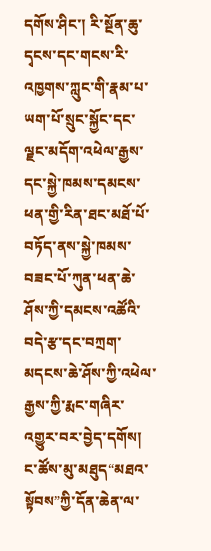དགོས་ཤིང་། རི་སྔོན་ཆུ་དྭངས་དང་གངས་རི་འཁྱགས་ཀླུང་གི་རྣམ་པ་ཡག་པོ་སྲུང་སྐྱོང་དང་ལྗང་མདོག་འཕེལ་རྒྱས་དང་སྐྱེ་ཁམས་དམངས་ཕན་གྱི་རིན་ཐང་མཐོ་པོ་བཏོད་ནས་སྐྱེ་ཁམས་བཟང་པོ་ཀུན་ཕན་ཆེ་ཤོས་ཀྱི་དམངས་འཚོའི་བདེ་རྩ་དང་བཀྲག་མདངས་ཆེ་ཤོས་ཀྱི་འཕེལ་རྒྱས་ཀྱི་རྨང་གཞིར་འགྱུར་བར་བྱེད་དགོས། ང་ཚོས་མུ་མཐུད“མཐའ་སྟོབས”ཀྱི་དོན་ཆེན་ལ་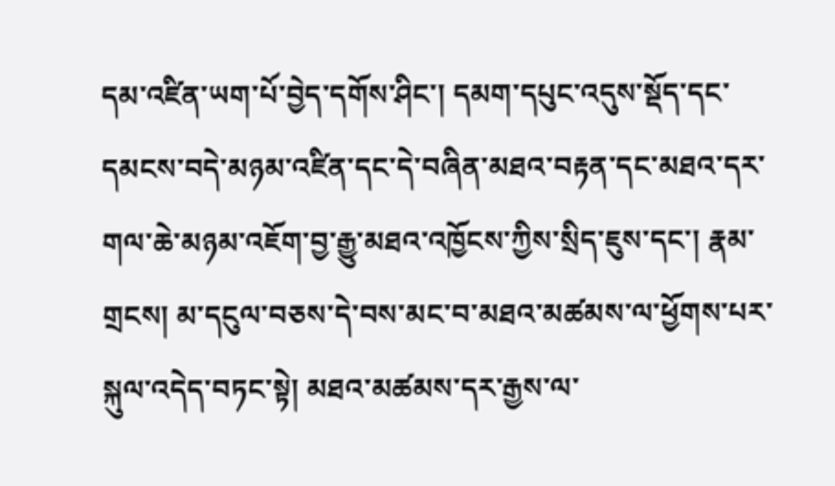དམ་འཛིན་ཡག་པོ་བྱེད་དགོས་ཤིང་། དམག་དཔུང་འདུས་སྡོད་དང་དམངས་བདེ་མཉམ་འཛིན་དང་དེ་བཞིན་མཐའ་བརྟན་དང་མཐའ་དར་གལ་ཆེ་མཉམ་འཇོག་བྱ་རྒྱུ་མཐའ་འཁྱོངས་ཀྱིས་སྲིད་ཇུས་དང་། རྣམ་གྲངས། མ་དངུལ་བཅས་དེ་བས་མང་བ་མཐའ་མཚམས་ལ་ཕྱོགས་པར་སྐུལ་འདེད་བཏང་སྟེ། མཐའ་མཚམས་དར་རྒྱས་ལ་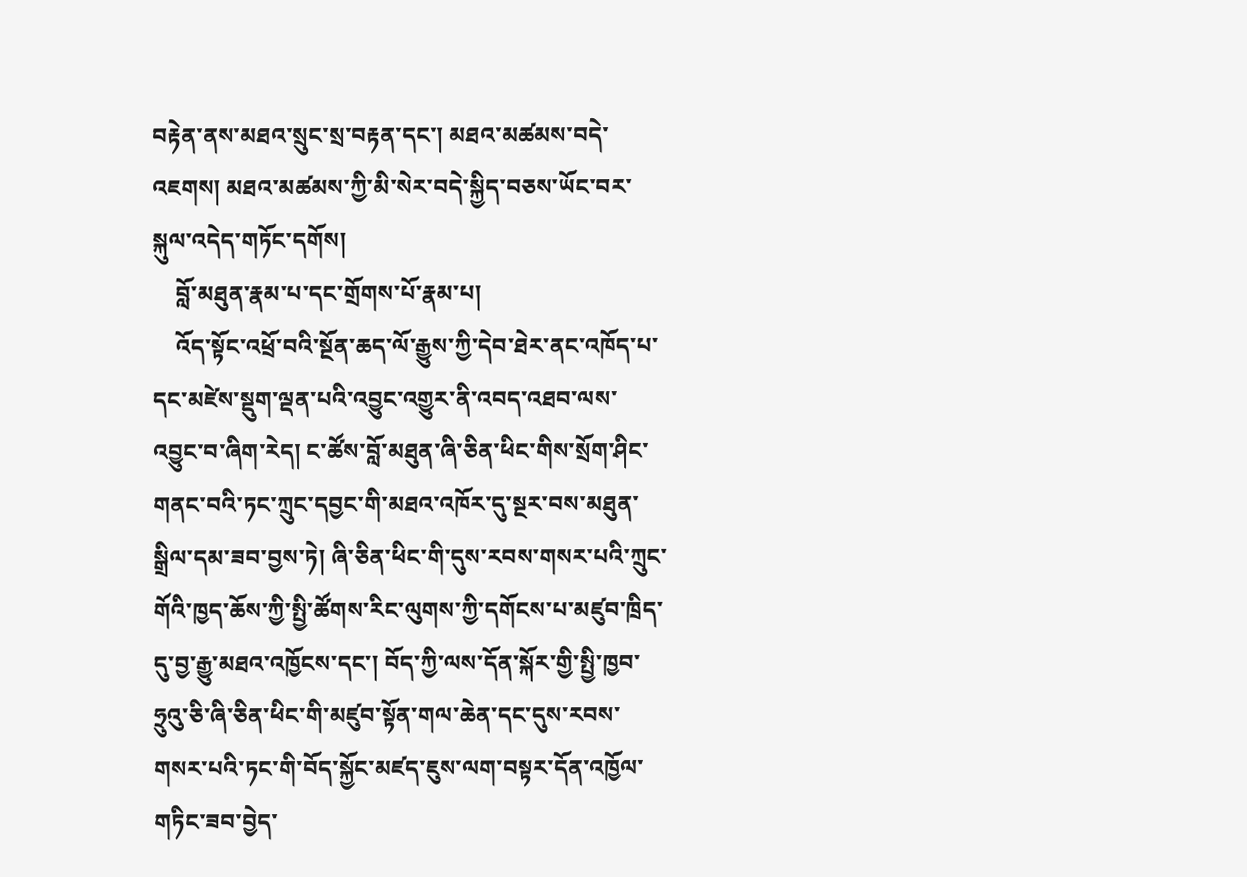བརྟེན་ནས་མཐའ་སྲུང་སྲ་བརྟན་དང་། མཐའ་མཚམས་བདེ་འཇགས། མཐའ་མཚམས་ཀྱི་མི་སེར་བདེ་སྐྱིད་བཅས་ཡོང་བར་སྐུལ་འདེད་གཏོང་དགོས།
    བློ་མཐུན་རྣམ་པ་དང་གྲོགས་པོ་རྣམ་པ།
    འོད་སྟོང་འཕྲོ་བའི་སྔོན་ཆད་ལོ་རྒྱུས་ཀྱི་དེབ་ཐེར་ནང་འཁོད་པ་དང་མཛེས་སྡུག་ལྡན་པའི་འབྱུང་འགྱུར་ནི་འབད་འཐབ་ལས་འབྱུང་བ་ཞིག་རེད། ང་ཚོས་བློ་མཐུན་ཞི་ཅིན་ཕིང་གིས་སྲོག་ཤིང་གནང་བའི་ཏང་ཀྲུང་དབྱང་གི་མཐའ་འཁོར་དུ་སྔར་བས་མཐུན་སྒྲིལ་དམ་ཟབ་བྱས་ཏེ། ཞི་ཅིན་ཕིང་གི་དུས་རབས་གསར་པའི་ཀྲུང་གོའི་ཁྱད་ཆོས་ཀྱི་སྤྱི་ཚོགས་རིང་ལུགས་ཀྱི་དགོངས་པ་མཛུབ་ཁྲིད་དུ་བྱ་རྒྱུ་མཐའ་འཁྱོངས་དང་། བོད་ཀྱི་ལས་དོན་སྐོར་གྱི་སྤྱི་ཁྱབ་ཧྲུའུ་ཅི་ཞི་ཅིན་ཕིང་གི་མཛུབ་སྟོན་གལ་ཆེན་དང་དུས་རབས་གསར་པའི་ཏང་གི་བོད་སྐྱོང་མཛད་ཇུས་ལག་བསྟར་དོན་འཁྱོལ་གཏིང་ཟབ་བྱེད་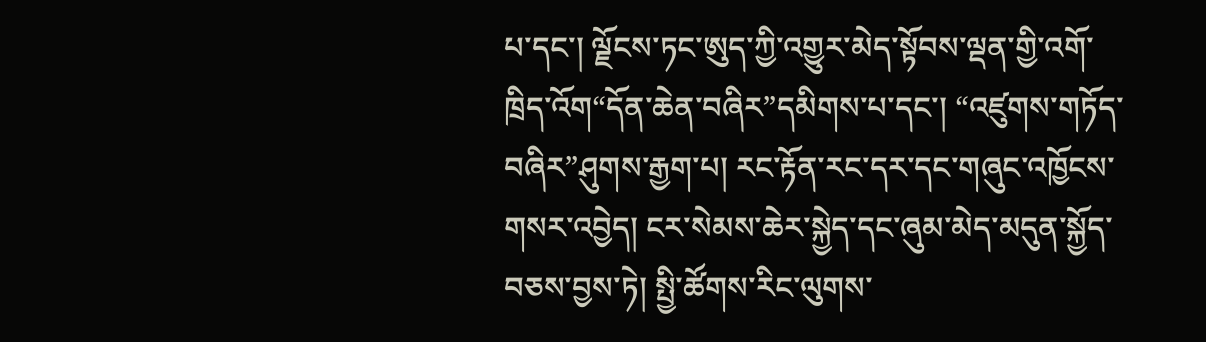པ་དང་། ལྗོངས་ཏང་ཨུད་ཀྱི་འགྱུར་མེད་སྟོབས་ལྡན་གྱི་འགོ་ཁྲིད་འོག“དོན་ཆེན་བཞིར”དམིགས་པ་དང་། “འཛུགས་གཏོད་བཞིར”ཤུགས་རྒྱག་པ། རང་རྟོན་རང་དར་དང་གཞུང་འཁྱོངས་གསར་འབྱེད། ངར་སེམས་ཆེར་སྐྱེད་དང་ཞུམ་མེད་མདུན་སྐྱོད་བཅས་བྱས་ཏེ། སྤྱི་ཚོགས་རིང་ལུགས་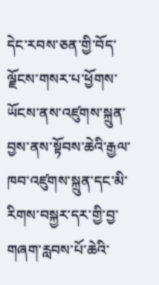དེང་རབས་ཅན་གྱི་བོད་ལྗོངས་གསར་པ་ཕྱོགས་ཡོངས་ནས་འཛུགས་སྐྲུན་བྱས་ནས་སྟོབས་ཆེའི་རྒྱལ་ཁབ་འཛུགས་སྐྲུན་དང་མི་རིགས་བསྐྱར་དར་གྱི་བྱ་གཞག་རླབས་པོ་ཆེའི་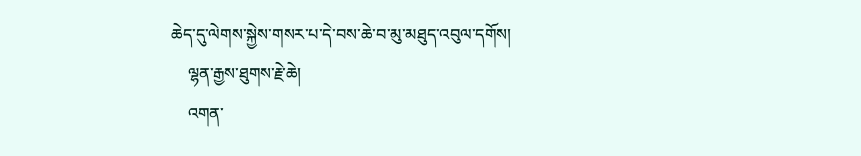ཆེད་དུ་ལེགས་སྐྱེས་གསར་པ་དེ་བས་ཆེ་བ་མུ་མཐུད་འབུལ་དགོས།
    ལྷན་རྒྱས་ཐུགས་རྗེ་ཆེ།
    འགན་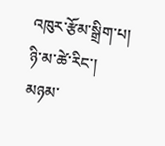འཁུར་རྩོམ་སྒྲིག་པ། ཉི་མ་ཚེ་རིང་།
མཉམ་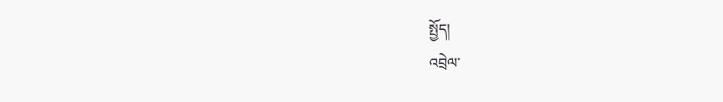སྤྱོད།
འབྲེལ་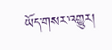ཡོད་གསར་འགྱུར།